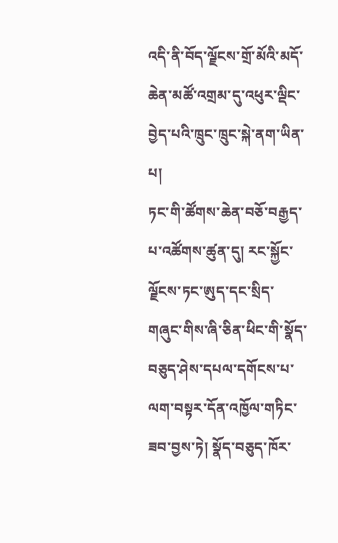འདི་ནི་བོད་ལྗོངས་གྲོ་མོའི་མདོ་ཆེན་མཚོ་འགྲམ་དུ་འཕུར་ལྡིང་བྱེད་པའི་ཁྲུང་ཁྲུང་སྐེ་ནག་ཡིན་པ།
ཏང་གི་ཚོགས་ཆེན་བཅོ་བརྒྱད་པ་འཚོགས་ཚུན་དུ། རང་སྐྱོང་ལྗོངས་ཏང་ཨུད་དང་སྲིད་གཞུང་གིས་ཞི་ཅིན་ཕིང་གི་སྣོད་བཅུད་ཤེས་དཔལ་དགོངས་པ་ལག་བསྟར་དོན་འཁྱོལ་གཏིང་ཟབ་བྱས་ཏེ། སྣོད་བཅུད་ཁོར་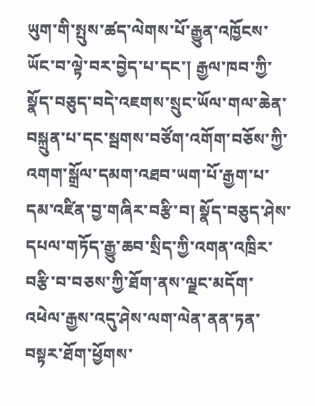ཡུག་གི་སྤུས་ཚད་ལེགས་པོ་རྒྱུན་འཁྱོངས་ཡོང་བ་ལྟེ་བར་བྱེད་པ་དང་། རྒྱལ་ཁབ་ཀྱི་སྣོད་བཅུད་བདེ་འཇགས་སྲུང་ཡོལ་གལ་ཆེན་བསྐྲུན་པ་དང་སྦགས་བཙོག་འགོག་བཅོས་ཀྱི་འགག་སྒྲོལ་དམག་འཐབ་ཡག་པོ་རྒྱག་པ་དམ་འཛིན་བྱ་གཞིར་བརྩི་བ། སྣོད་བཅུད་ཤེས་དཔལ་གཏོད་རྒྱུ་ཆབ་སྲིད་ཀྱི་འགན་འཁྲིར་བརྩི་བ་བཅས་ཀྱི་ཐོག་ནས་ལྗང་མདོག་འཕེལ་རྒྱས་འདུ་ཤེས་ལག་ལེན་ནན་ཏན་བསྟར་ཐོག་ཕྱོགས་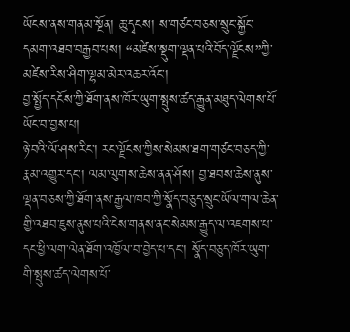ཡོངས་ནས་གནམ་སྔོན། ཆུ་དྭངས། ས་གཙང་བཅས་སྲུང་སྐྱོང་དམག་འཐབ་བརྒྱབ་པས། “མཛེས་སྡུག་ལྡན་པའི་བོད་ལྗོངས”ཀྱི་མཛེས་རིས་ཤིག་ལྷམ་མེར་འཆར་འོང་།
བྱ་སྤྱོད་དངོས་ཀྱི་ཐོག་ནས་ཁོར་ཡུག་སྤུས་ཚད་རྒྱུན་མཐུད་ལེགས་པོ་ཡོང་བ་བྱས་པ།
ཉེ་བའི་ལོ་ཤས་རིང་། རང་ལྗོངས་ཀྱིས་སེམས་ཐག་གཙང་བཅད་ཀྱི་རྣམ་འགྱུར་དང་། ལམ་ལུགས་ཆེས་ནན་ཤོས། བྱ་ཐབས་ཆེས་ནུས་ལྡན་བཅས་ཀྱི་ཐོག་ནས་རྒྱལ་ཁབ་ཀྱི་སྣོད་བཅུད་སྲུང་ཡོལ་གལ་ཆེན་གྱི་འཐབ་ཇུས་ནུས་པའི་ངེས་གནས་ནང་སེམས་རྒྱུད་ལ་འཇགས་པ་དང་ཕྱི་ལག་ལེན་ཐོག་འཁྱོལ་བ་བྱེད་པ་དང་། སྣོད་བཅུད་ཁོར་ཡུག་གི་སྤུས་ཚད་ལེགས་པོ་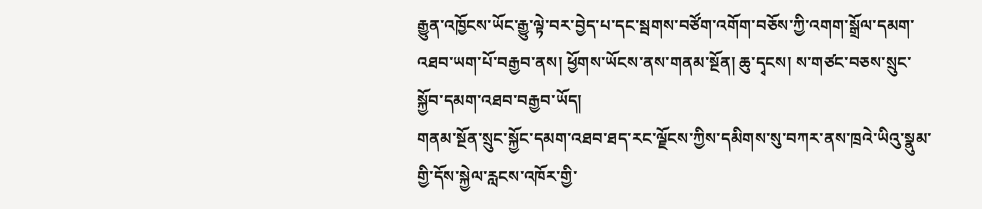རྒྱུན་འཁྱོངས་ཡོང་རྒྱུ་ལྟེ་བར་བྱེད་པ་དང་སྦགས་བཙོག་འགོག་བཅོས་ཀྱི་འགག་སྒྲོལ་དམག་འཐབ་ཡག་པོ་བརྒྱབ་ནས། ཕྱོགས་ཡོངས་ནས་གནམ་སྔོན། ཆུ་དྭངས། ས་གཙང་བཅས་སྲུང་སྐྱོབ་དམག་འཐབ་བརྒྱབ་ཡོད།
གནམ་སྔོན་སྲུང་སྐྱོང་དམག་འཐབ་ཐད་རང་ལྗོངས་ཀྱིས་དམིགས་སུ་བཀར་ནས་ཁྲའེ་ཡིའུ་སྣུམ་གྱི་དོས་སྐྱེལ་རླངས་འཁོར་གྱི་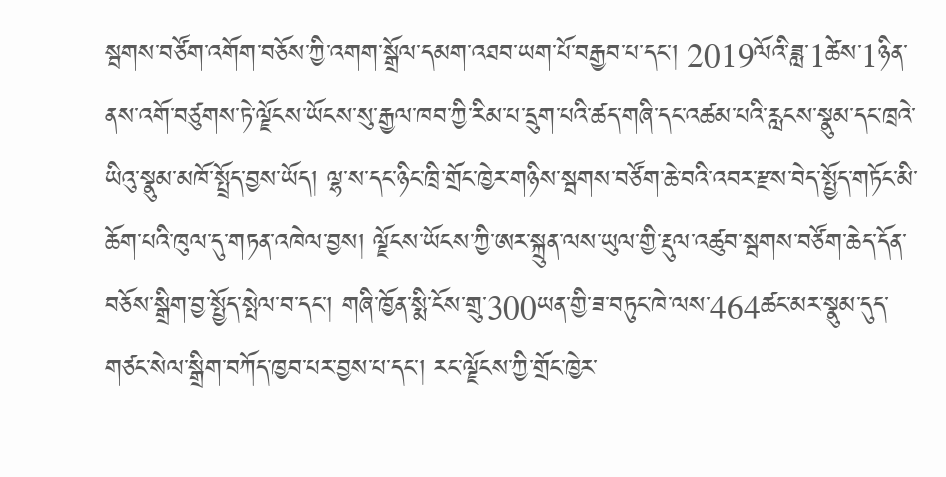སྦགས་བཙོག་འགོག་བཅོས་ཀྱི་འགག་སྒྲོལ་དམག་འཐབ་ཡག་པོ་བརྒྱབ་པ་དང་། 2019ལོའི་ཟླ་1ཚེས་1ཉིན་ནས་འགོ་བཙུགས་ཏེ་ལྗོངས་ཡོངས་སུ་རྒྱལ་ཁབ་ཀྱི་རིམ་པ་དྲུག་པའི་ཚད་གཞི་དང་འཚམ་པའི་རླངས་སྣུམ་དང་ཁྲའེ་ཡིའུ་སྣུམ་མཁོ་སྤྲོད་བྱས་ཡོད། ལྷ་ས་དང་ཉིང་ཁྲི་གྲོང་ཁྱེར་གཉིས་སྦགས་བཙོག་ཆེ་བའི་འབར་རྫས་བེད་སྤྱོད་གཏོང་མི་ཆོག་པའི་ཁུལ་དུ་གཏན་འཁེལ་བྱས། ལྗོངས་ཡོངས་ཀྱི་ཨར་སྐྲུན་ལས་ཡུལ་གྱི་རྡུལ་འཚུབ་སྦགས་བཙོག་ཆེད་དོན་བཅོས་སྒྲིག་བྱ་སྤྱོད་སྤེལ་བ་དང་། གཞི་ཁྱོན་སྨི་ངོས་གྲུ་300ཡན་གྱི་ཟ་བཏུང་ཁེ་ལས་464ཚང་མར་སྣུམ་དུད་གཙང་སེལ་སྒྲིག་བཀོད་ཁྱབ་པར་བྱས་པ་དང་། རང་ལྗོངས་ཀྱི་གྲོང་ཁྱེར་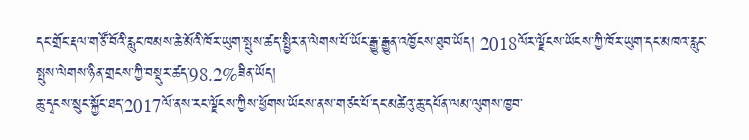དང་གྲོང་རྡལ་གཙོ་བོའི་རླུང་ཁམས་ཆེ་མོའི་ཁོར་ཡུག་སྤུས་ཚད་སྤྱིར་ན་ལེགས་པོ་ཡོང་རྒྱུ་རྒྱུན་འཁྱོངས་ཐུབ་ཡོད། 2018ལོར་ལྗོངས་ཡོངས་ཀྱི་ཁོར་ཡུག་དང་མཁའ་རླུང་སྤུས་ལེགས་ཉིན་གྲངས་ཀྱི་བསྡུར་ཚད་98.2%ཟིན་ཡོད།
ཆུ་དྭངས་སྲུང་སྐྱོང་ཐད་2017ལོ་ནས་རང་ལྗོངས་ཀྱིས་ཕྱོགས་ཡོངས་ནས་གཙང་པོ་དང་མཚེའུ་ཆུ་དཔོན་ལམ་ལུགས་ཁྱབ་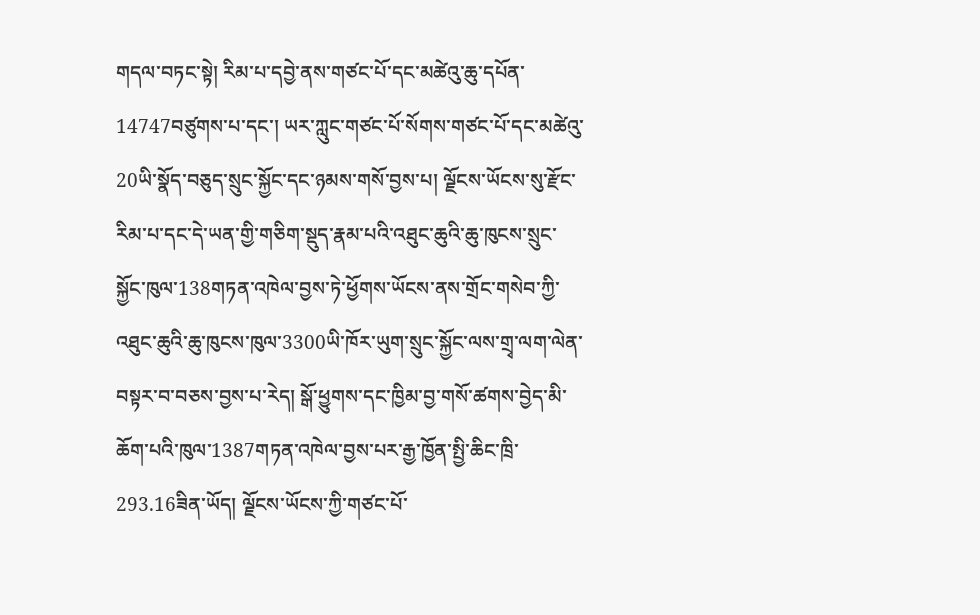གདལ་བཏང་སྟེ། རིམ་པ་དབྱེ་ནས་གཙང་པོ་དང་མཚེའུ་ཆུ་དཔོན་14747བཙུགས་པ་དང་། ཡར་ཀླུང་གཙང་པོ་སོགས་གཙང་པོ་དང་མཚེའུ་20ཡི་སྣོད་བཅུད་སྲུང་སྐྱོང་དང་ཉམས་གསོ་བྱས་པ། ལྗོངས་ཡོངས་སུ་རྫོང་རིམ་པ་དང་དེ་ཡན་གྱི་གཅིག་སྡུད་རྣམ་པའི་འཐུང་ཆུའི་ཆུ་ཁུངས་སྲུང་སྐྱོང་ཁུལ་138གཏན་འཁེལ་བྱས་ཏེ་ཕྱོགས་ཡོངས་ནས་གྲོང་གསེབ་ཀྱི་འཐུང་ཆུའི་ཆུ་ཁུངས་ཁུལ་3300ཡི་ཁོར་ཡུག་སྲུང་སྐྱོང་ལས་གྲྭ་ལག་ལེན་བསྟར་བ་བཅས་བྱས་པ་རེད། སྒོ་ཕྱུགས་དང་ཁྱིམ་བྱ་གསོ་ཚགས་བྱེད་མི་ཆོག་པའི་ཁུལ་1387གཏན་འཁེལ་བྱས་པར་རྒྱ་ཁྱོན་སྤྱི་ཆིང་ཁྲི་293.16ཟིན་ཡོད། ལྗོངས་ཡོངས་ཀྱི་གཙང་པོ་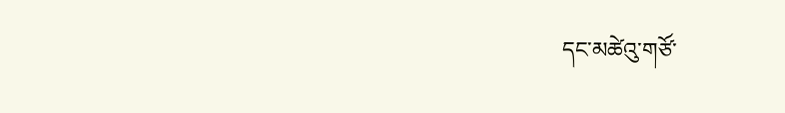དང་མཚེའུ་གཙོ་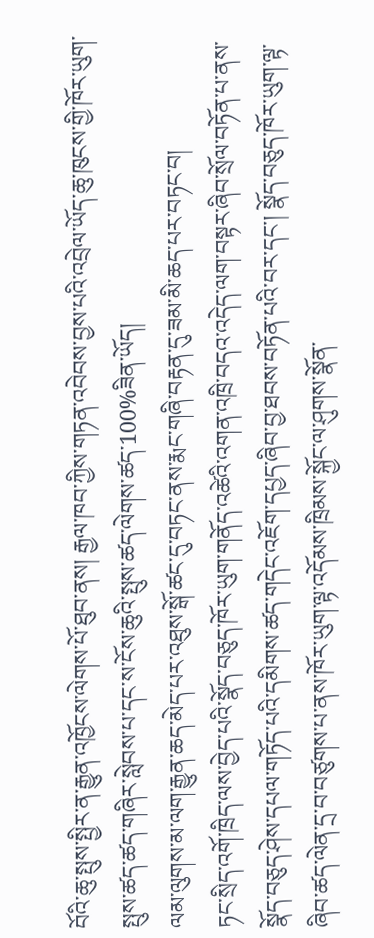བོའི་ཆུ་སྤུས་སྤྱིར་ན་རྒྱུན་འཁྱོངས་ལེགས་པོ་ཐུབ་ནས། རྒྱལ་ཁབ་ཀྱིས་གཏན་འབེབས་བྱས་པའི་འབྲེལ་ཡོད་ཆུ་ཁུངས་གྱི་ཁོར་ཡུག་སྤུས་ཚད་ཚད་གཞིར་སླེབས་པ་དང་ས་ངོས་ཆུའི་སྤུས་ཚད་ལེགས་ཚད་100%ཟིན་ཡོད།
ལམ་ལུགས་མ་ལག་རྒྱུན་ཆད་མེད་པར་འཐུས་སྒོ་ཚང་དུ་བཏང་ནས་རྨང་གཞི་བརྟན་དུ་ཟམ་མི་ཆད་པར་བཏང་བ།
ཏང་སྲིད་འགོ་ཁྲིད་ལས་བྱེད་པའི་སྣོད་བཅུད་ཁོར་ཡུག་གནོད་འཚེའི་འགན་འཁྲི་བདའ་འདེད་ལག་བསྟར་ཞིབ་སྲོལ་བཏོན་པ་ནས་སྣོད་བཅུད་ཤེས་དཔལ་གཏོད་པའི་དམིགས་ཚད་གདེང་འཇོག་དཔྱད་ཞིབ་བྱ་ཐབས་བཏོན་པའི་བར་དང་། སྣོད་བཅུད་ཁོར་ཡུག་ལྟ་ཞིབ་ཚད་ལེན་དྲ་བ་བཙུགས་པ་ནས་ཁོར་ཡུག་ལྟ་འདོམས་ཁྲིམས་སྐྱོང་ལ་ཤུགས་སྣོན་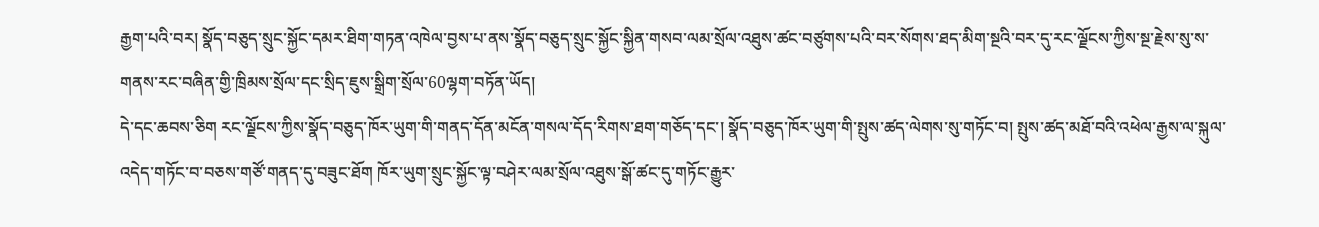རྒྱག་པའི་བར། སྣོད་བཅུད་སྲུང་སྐྱོང་དམར་ཐིག་གཏན་འཁེལ་བྱས་པ་ནས་སྣོད་བཅུད་སྲུང་སྐྱོང་སྐྱིན་གསབ་ལམ་སྲོལ་འཐུས་ཚང་བཙུགས་པའི་བར་སོགས་ཐད་མིག་སྔའི་བར་དུ་རང་ལྗོངས་ཀྱིས་སྔ་རྗེས་སུ་ས་གནས་རང་བཞིན་གྱི་ཁྲིམས་སྲོལ་དང་སྲིད་ཇུས་སྒྲིག་སྲོལ་60ལྷག་བཏོན་ཡོད།
དེ་དང་ཆབས་ཅིག རང་ལྗོངས་ཀྱིས་སྣོད་བཅུད་ཁོར་ཡུག་གི་གནད་དོན་མངོན་གསལ་དོད་རིགས་ཐག་གཅོད་དང་། སྣོད་བཅུད་ཁོར་ཡུག་གི་སྤུས་ཚད་ལེགས་སུ་གཏོང་བ། སྤུས་ཚད་མཐོ་བའི་འཕེལ་རྒྱས་ལ་སྐུལ་འདེད་གཏོང་བ་བཅས་གཙོ་གནད་དུ་བཟུང་ཐོག ཁོར་ཡུག་སྲུང་སྐྱོང་ལྟ་བཤེར་ལམ་སྲོལ་འཐུས་སྒོ་ཚང་དུ་གཏོང་རྒྱུར་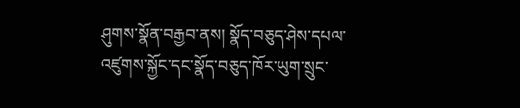ཤུགས་སྣོན་བརྒྱབ་ནས། སྣོད་བཅུད་ཤེས་དཔལ་འཛུགས་སྐྱོང་དང་སྣོད་བཅུད་ཁོར་ཡུག་སྲུང་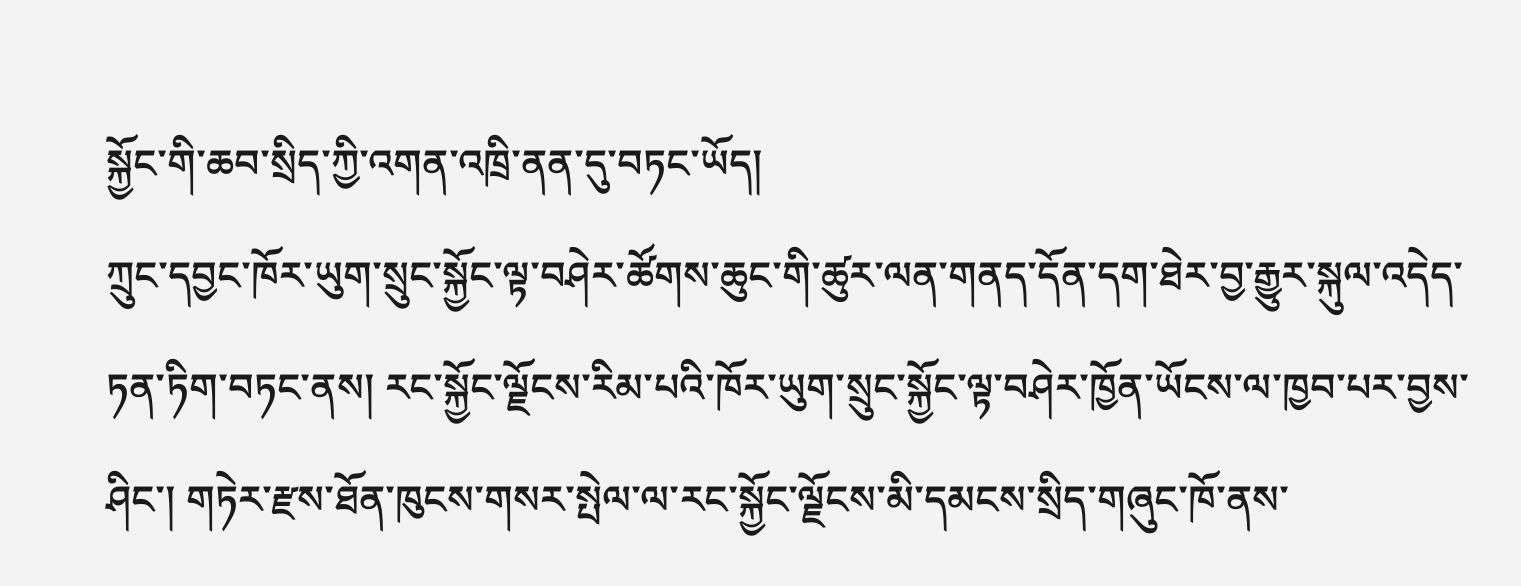སྐྱོང་གི་ཆབ་སྲིད་ཀྱི་འགན་འཁྲི་ནན་དུ་བཏང་ཡོད།
ཀྲུང་དབྱང་ཁོར་ཡུག་སྲུང་སྐྱོང་ལྟ་བཤེར་ཚོགས་ཆུང་གི་ཚུར་ལན་གནད་དོན་དག་ཐེར་བྱ་རྒྱུར་སྐུལ་འདེད་ཏན་ཏིག་བཏང་ནས། རང་སྐྱོང་ལྗོངས་རིམ་པའི་ཁོར་ཡུག་སྲུང་སྐྱོང་ལྟ་བཤེར་ཁྱོན་ཡོངས་ལ་ཁྱབ་པར་བྱས་ཤིང་། གཏེར་རྫས་ཐོན་ཁུངས་གསར་སྤེལ་ལ་རང་སྐྱོང་ལྗོངས་མི་དམངས་སྲིད་གཞུང་ཁོ་ནས་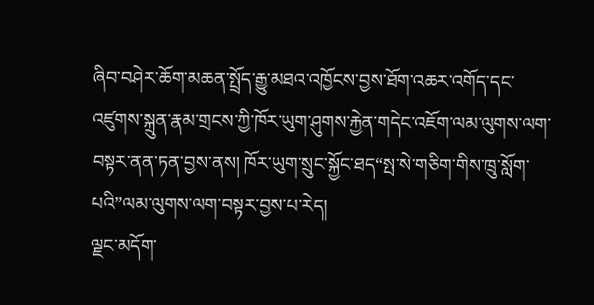ཞིབ་བཤེར་ཆོག་མཆན་སྤྲོད་རྒྱུ་མཐའ་འཁྱོངས་བྱས་ཐོག་འཆར་འགོད་དང་འཛུགས་སྐྲུན་རྣམ་གྲངས་ཀྱི་ཁོར་ཡུག་ཤུགས་རྐྱེན་གདེང་འཇོག་ལམ་ལུགས་ལག་བསྟར་ནན་ཏན་བྱས་ནས། ཁོར་ཡུག་སྲུང་སྐྱོང་ཐད“སྤ་སེ་གཅིག་གིས་ཁྲུ་སློག་པའི”ལམ་ལུགས་ལག་བསྟར་བྱས་པ་རེད།
ལྗང་མདོག་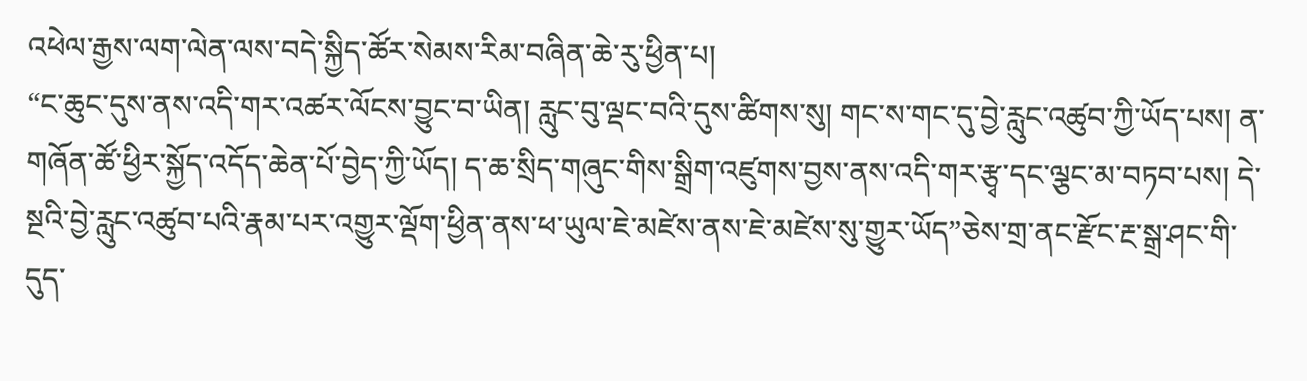འཕེལ་རྒྱས་ལག་ལེན་ལས་བདེ་སྐྱིད་ཚོར་སེམས་རིམ་བཞིན་ཆེ་རུ་ཕྱིན་པ།
“ང་ཆུང་དུས་ནས་འདི་གར་འཚར་ལོངས་བྱུང་བ་ཡིན། རླུང་བུ་ལྡང་བའི་དུས་ཚིགས་སུ། གང་ས་གང་དུ་བྱེ་རླུང་འཚུབ་ཀྱི་ཡོད་པས། ན་གཞོན་ཚོ་ཕྱིར་སྐྱོད་འདོད་ཆེན་པོ་བྱེད་ཀྱི་ཡོད། ད་ཆ་སྲིད་གཞུང་གིས་སྒྲིག་འཛུགས་བྱས་ནས་འདི་གར་རྩྭ་དང་ལྕང་མ་བཏབ་པས། དེ་སྔའི་བྱེ་རླུང་འཚུབ་པའི་རྣམ་པར་འགྱུར་ལྡོག་ཕྱིན་ནས་ཕ་ཡུལ་ཇེ་མཛེས་ནས་ཇེ་མཛེས་སུ་གྱུར་ཡོད”ཅེས་གྲ་ནང་རྫོང་རྔ་སྒྲ་ཤང་གི་དུད་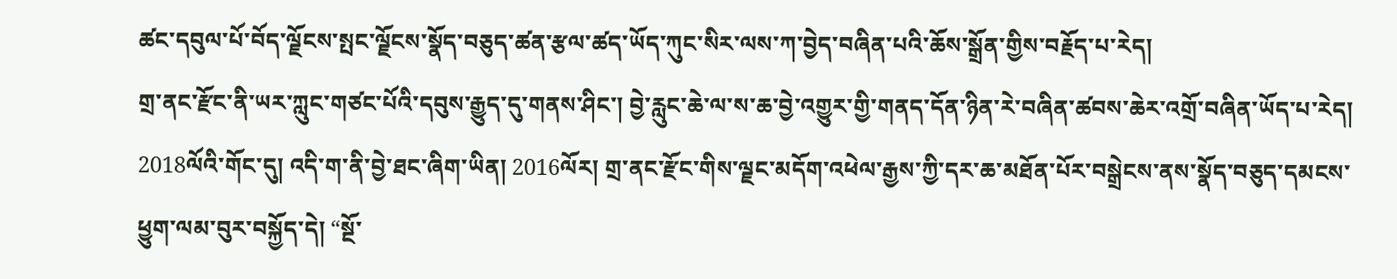ཚང་དབུལ་པོ་བོད་ལྗོངས་སྤང་ལྗོངས་སྣོད་བཅུད་ཚན་རྩལ་ཚད་ཡོད་ཀུང་སིར་ལས་ཀ་བྱེད་བཞིན་པའི་ཆོས་སྒྲོན་གྱིས་བརྗོད་པ་རེད།
གྲ་ནང་རྫོང་ནི་ཡར་ཀླུང་གཙང་པོའི་དབུས་རྒྱུད་དུ་གནས་ཤིང་། བྱེ་རླུང་ཆེ་ལ་ས་ཆ་བྱེ་འགྱུར་གྱི་གནད་དོན་ཉིན་རེ་བཞིན་ཚབས་ཆེར་འགྲོ་བཞིན་ཡོད་པ་རེད། 2018ལོའི་གོང་དུ། འདི་ག་ནི་བྱེ་ཐང་ཞིག་ཡིན། 2016ལོར། གྲ་ནང་རྫོང་གིས་ལྗང་མདོག་འཕེལ་རྒྱས་ཀྱི་དར་ཆ་མཐོན་པོར་བསྒྲེངས་ནས་སྣོད་བཅུད་དམངས་ཕྱུག་ལམ་བུར་བསྐྱོད་དེ། “སྔོ་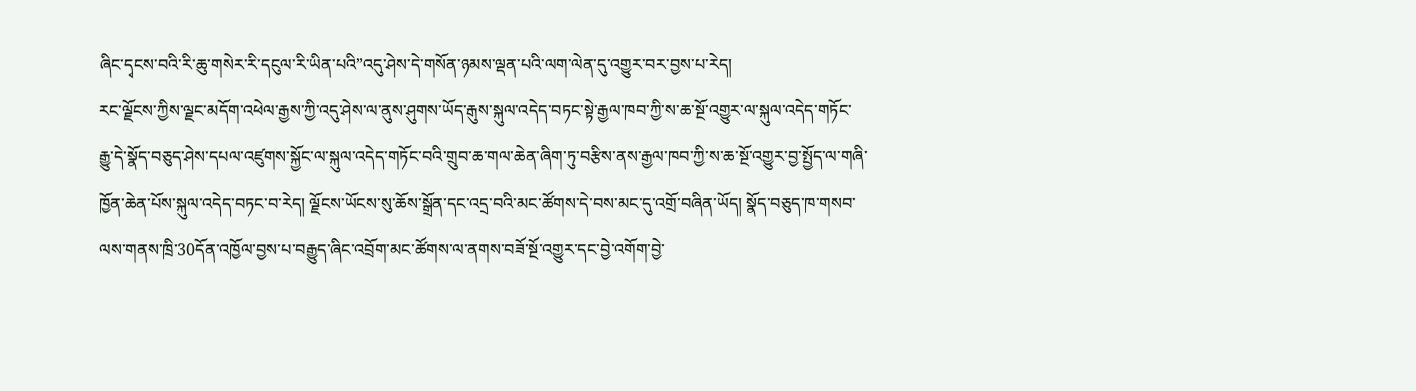ཞིང་དྭངས་བའི་རི་ཆུ་གསེར་རི་དངུལ་རི་ཡིན་པའི”འདུ་ཤེས་དེ་གསོན་ཉམས་ལྡན་པའི་ལག་ལེན་དུ་འགྱུར་བར་བྱས་པ་རེད།
རང་ལྗོངས་ཀྱིས་ལྗང་མདོག་འཕེལ་རྒྱས་ཀྱི་འདུ་ཤེས་ལ་ནུས་ཤུགས་ཡོད་རྒུས་སྐུལ་འདེད་བཏང་སྟེ་རྒྱལ་ཁབ་ཀྱི་ས་ཆ་སྔོ་འགྱུར་ལ་སྐུལ་འདེད་གཏོང་རྒྱུ་དེ་སྣོད་བཅུད་ཤེས་དཔལ་འཛུགས་སྐྱོང་ལ་སྐུལ་འདེད་གཏོང་བའི་གྲུབ་ཆ་གལ་ཆེན་ཞིག་ཏུ་བརྩིས་ནས་རྒྱལ་ཁབ་ཀྱི་ས་ཆ་སྔོ་འགྱུར་བྱ་སྤྱོད་ལ་གཞི་ཁྱོན་ཆེན་པོས་སྐུལ་འདེད་བཏང་བ་རེད། ལྗོངས་ཡོངས་སུ་ཆོས་སྒྲོན་དང་འདྲ་བའི་མང་ཚོགས་དེ་བས་མང་དུ་འགྲོ་བཞིན་ཡོད། སྣོད་བཅུད་ཁ་གསབ་ལས་གནས་ཁྲི་30དོན་འཁྱོལ་བྱས་པ་བརྒྱུད་ཞིང་འབྲོག་མང་ཚོགས་ལ་ནགས་བཟོ་སྔོ་འགྱུར་དང་བྱེ་འགོག་བྱེ་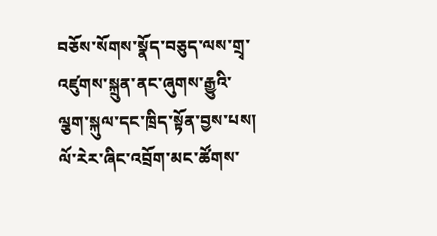བཅོས་སོགས་སྣོད་བཅུད་ལས་གྲྭ་འཛུགས་སྐྲུན་ནང་ཞུགས་རྒྱུའི་ལྕག་སྐུལ་དང་ཁྲིད་སྟོན་བྱས་པས། ལོ་རེར་ཞིང་འབྲོག་མང་ཚོགས་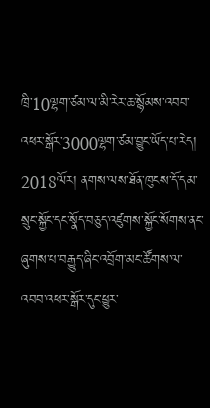ཁྲི་10ལྷག་ཙམ་ལ་མི་རེར་ཆ་སྙོམས་འབབ་འཕར་སྒོར་3000ལྷག་ཙམ་བྱུང་ཡོད་པ་རེད། 2018ལོར། ནགས་ལས་ཐོན་ཁུངས་དོ་དམ་སྲུང་སྐྱོང་དང་སྣོད་བཅུད་འཛུགས་སྐྱོང་སོགས་ནང་ཞུགས་པ་བརྒྱུད་ཞིང་འབྲོག་མང་ཚོགས་ལ་འབབ་འཕར་སྒོར་དུང་ཕྱུར་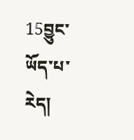15བྱུང་ཡོད་པ་རེད།